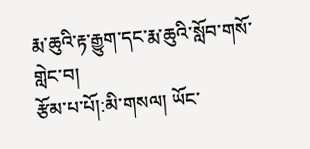རྨ་ཆུའི་རྟ་རྒྱུག་དང་རྨ་ཆུའི་སློབ་གསོ་གླེང་བ།
རྩོམ་པ་པོ།:མི་གསལ། ཡོང་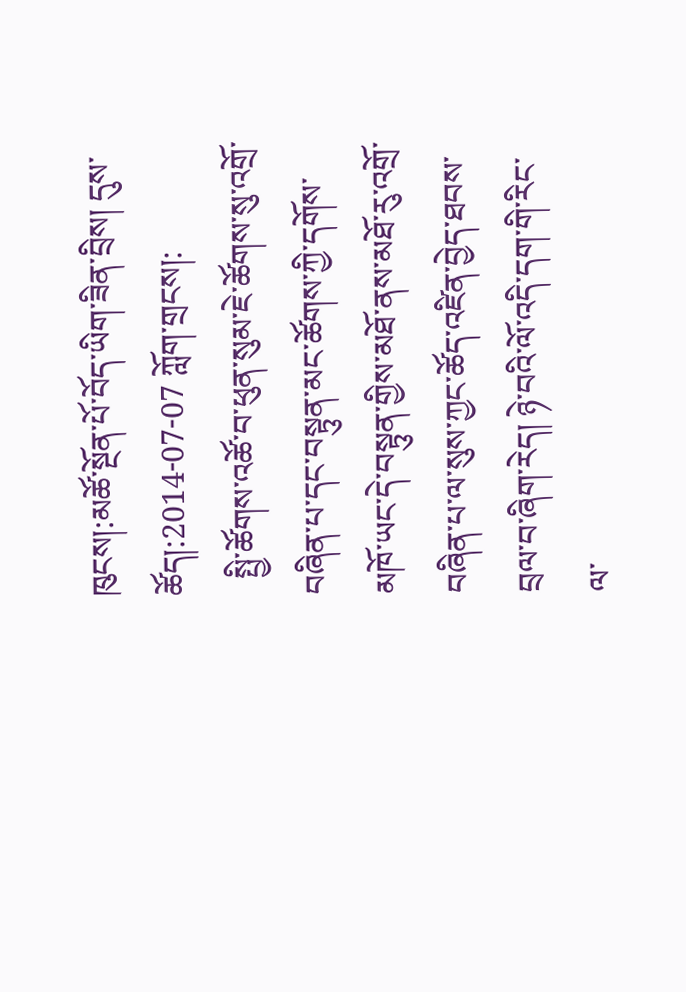ཁུངས།:མཚོ་སྔོན་པོ་བོད་ཡིག་ཟིན་བྲིས། དུས་ཚོད།:2014-07-07 ཀློག་གྲངས།:
  སྤྱི་ཚོགས་འཚོ་བ་ཕུན་སུམ་ཇེ་ཚོགས་སུ་འགྲོ་བཞིན་པ་དང་བསྟུན་མང་ཚོགས་ཀྱི་དགོས་མཁོ་ཡང་དེ་བསྟུན་གྱིས་མཐོ་ནས་མཐོ་རུ་འགྲོ་བཞིན་པ་ལ་སུས་ཀྱང་ཚོད་འཛིན་བྱེད་ཐབས་བྲལ་བ་ཞིག་རེད། ཉེ་བའི་ལོ་འདི་དག་གི་རིང་ལ་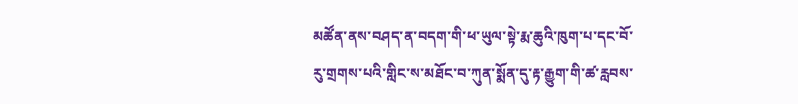མཚོན་ནས་བཤད་ན་བདག་གི་ཕ་ཡུལ་སྟེ་རྨ་ཆུའི་ཁུག་པ་དང་བོ་རུ་གྲགས་པའི་གླིང་ས་མཐོང་བ་ཀུན་སྨོན་དུ་རྟ་རྒྱུག་གི་ཚ་རླབས་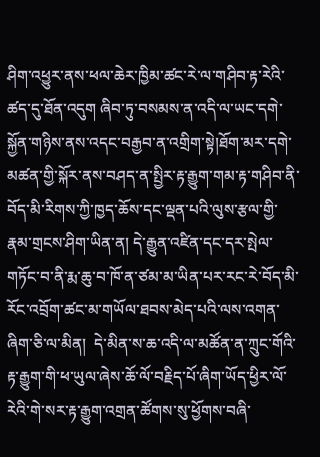ཤིག་འཕྱུར་ནས་ཕལ་ཆེར་ཁྱིམ་ཚང་རེ་ལ་གཤིབ་རྟ་རེའི་ཚད་དུ་ཐོན་འདུག ཞིབ་ཏུ་བསམས་ན་འདི་ལ་ཡང་དགེ་སྐྱོན་གཉིས་ནས་འདང་བརྒྱབ་ན་འགྲིག་སྟེ།ཐོག་མར་དགེ་མཚན་གྱི་སྐོར་ནས་བཤད་ན་སྤྱིར་རྟ་རྒྱུག་གམ་རྟ་གཤིབ་ནི་བོད་མི་རིགས་ཀྱི་ཁྱད་ཆོས་དང་ལྡན་པའི་ལུས་རྩལ་གྱི་རྣམ་གྲངས་ཤིག་ཡིན་ན། དེ་རྒྱུན་འཛིན་དང་དར་སྤེལ་གཏོང་བ་ནི་རྨ་ཆུ་བ་ཁོ་ན་ཙམ་མ་ཡིན་པར་རང་རེ་བོད་མི་རོང་འབྲོག་ཚང་མ་གཡོལ་ཐབས་མེད་པའི་ལས་འགན་ཞིག་ཅི་ལ་མིན།  དེ་མིན་ས་ཆ་འདི་ལ་མཚོན་ན་ཀྲུང་གོའི་རྟ་རྒྱུག་གི་ཕ་ཡུལ་ཞེས་ཆོ་ལོ་བརྗིད་པོ་ཞིག་ཡོད་ཕྱིར་ལོ་རེའི་གེ་སར་རྟ་རྒྱུག་འགྲན་ཚོགས་སུ་ཕྱོགས་བཞི་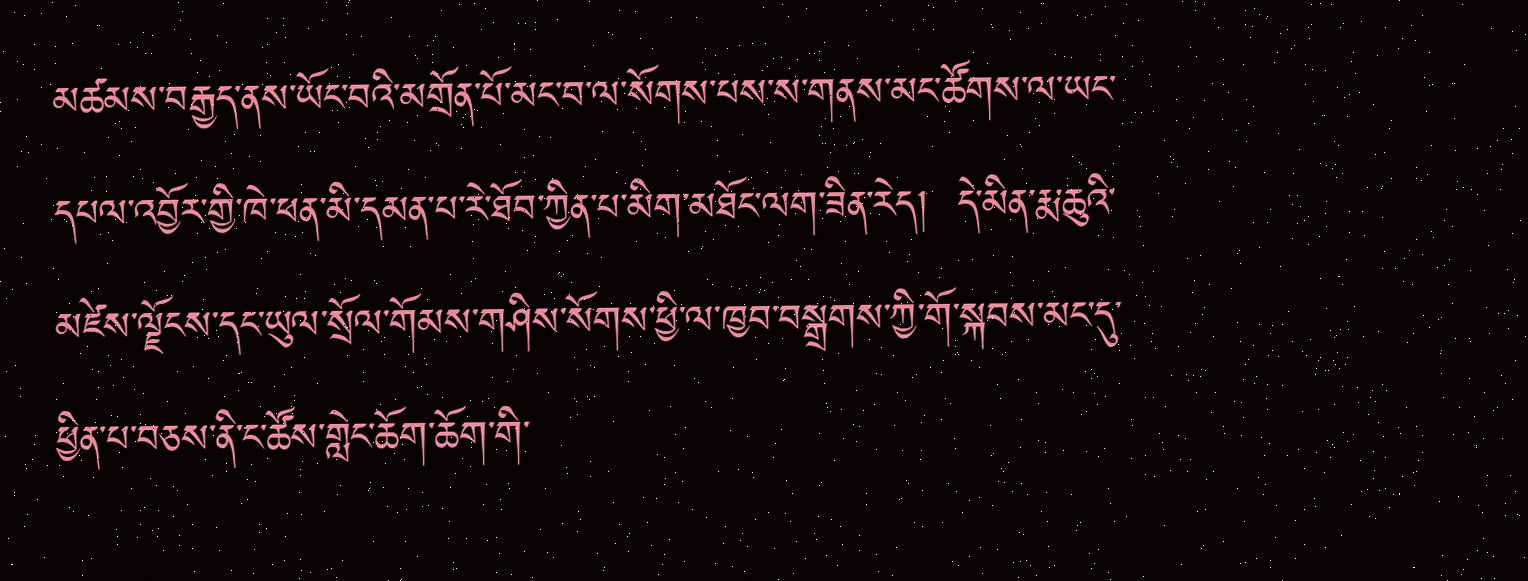མཚམས་བརྒྱད་ནས་ཡོང་བའི་མགྲོན་པོ་མང་བ་ལ་སོགས་པས་ས་གནས་མང་ཚོགས་ལ་ཡང་དཔལ་འབྱོར་གྱི་ཁེ་ཕན་མི་དམན་པ་རེ་ཐོབ་ཀྱིན་པ་མིག་མཐོང་ལག་ཟིན་རེད།  དེ་མིན་རྨ་ཆུའི་མཛེས་ལྗོངས་དང་ཡུལ་སྲོལ་གོམས་གཤིས་སོགས་ཕྱི་ལ་ཁྱབ་བསྒྲགས་ཀྱི་གོ་སྐབས་མང་དུ་ཕྱིན་པ་བཅས་ནི་ང་ཚོས་གླེང་ཆོག་ཆོག་གི་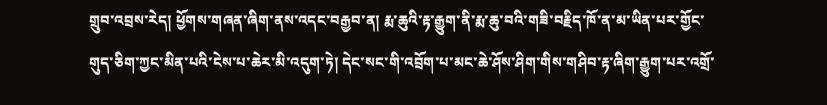གྲུབ་འབྲས་རེད། ཕྱོགས་གཞན་ཞིག་ནས་འདང་བརྒྱབ་ན། རྨ་ཆུའི་རྟ་རྒྱུག་ནི་རྨ་ཆུ་བའི་གཟི་བརྗིད་ཁོ་ན་མ་ཡིན་པར་གྱོང་གུད་ཅིག་ཀྱང་མིན་པའི་ངེས་པ་ཆེར་མི་འདུག་ཏེ། དེང་སང་གི་འབྲོག་པ་མང་ཆེ་ཤོས་ཤིག་གིས་གཤིབ་རྟ་ཞིག་རྒྱུག་པར་འགྲོ་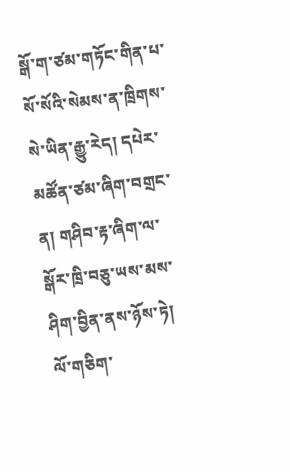སྒོ་ག་ཙམ་གཏོང་གིན་པ་སོ་སོའི་སེམས་ན་ཁྲིགས་སེ་ཡིན་རྒྱུ་རེད། དཔེར་མཚོན་ཙམ་ཞིག་བགྲང་ན། གཤིབ་རྟ་ཞིག་ལ་སྒོར་ཁྲི་བཅུ་ཡས་མས་ཤིག་བྱིན་ནས་ཉོས་ཏེ།  ལོ་གཅིག་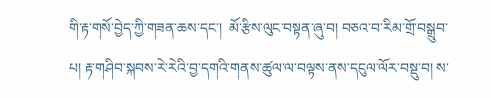གི་རྟ་གསོ་བྱེད་ཀྱི་གཟན་ཆས་དང་།  མོ་རྩིས་ལུང་བསྟན་ཞུ་བ། བཅའ་བ་རིམ་གྲོ་བསྒྲུབ་པ། རྟ་གཤིབ་སྐབས་རེ་རེའི་བྱ་དགའི་གནས་ཚུལ་ལ་བལྟས་ནས་དངུལ་ལོར་བསྡུ་བ། ས་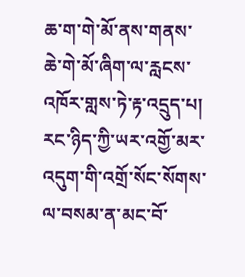ཆ་ག་གེ་མོ་ནས་གནས་ཆེ་གེ་མོ་ཞིག་ལ་རླངས་འཁོར་གླས་ཏེ་རྟ་འདྲུད་པ། རང་ཉིད་ཀྱི་ཡར་འགྱོ་མར་འདུག་གི་འགྲོ་སོང་སོགས་ལ་བསམ་ན་མང་བོ་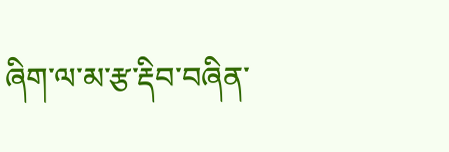ཞིག་ལ་མ་རྩ་རྡིབ་བཞིན་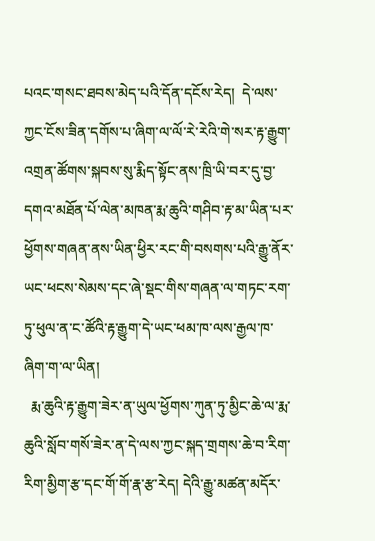པའང་གསང་ཐབས་མེད་པའི་དོན་དངོས་རེད།  དེ་ལས་ཀྱང་ངོས་ཟིན་དགོས་པ་ཞིག་ལ་ལོ་རེ་རེའི་གེ་སར་རྟ་རྒྱུག་འགྲན་ཚོགས་སྐབས་སུ་རྨིད་སྟོང་ནས་ཁྲི་ཡི་བར་དུ་བྱ་དགའ་མཐོན་པོ་ལེན་མཁན་རྨ་ཆུའི་གཤིབ་རྟ་མ་ཡིན་པར་ཕྱོགས་གཞན་ནས་ཡིན་ཕྱིར་རང་གི་བསགས་པའི་རྒྱུ་ནོར་ཡང་ཕངས་སེམས་དང་ཞེ་སྡང་གིས་གཞན་ལ་གཏང་རག་ཏུ་ཕུལ་ན་ང་ཚོའི་རྟ་རྒྱུག་དེ་ཡང་ཕམ་ཁ་ལས་རྒྱལ་ཁ་ཞིག་ག་ལ་ཡིན།
  རྨ་ཆུའི་རྟ་རྒྱུག་ཟེར་ན་ཡུལ་ཕྱོགས་ཀུན་ཏུ་མྱིང་ཆེ་ལ་རྨ་ཆུའི་སློབ་གསོ་ཟེར་ན་དེ་ལས་ཀྱང་སྐད་གྲགས་ཆེ་བ་རིག་རིག་མྱིག་རྩ་དང་གོ་གོ་རྣ་རྩ་རེད། དེའི་རྒྱུ་མཚན་མདོར་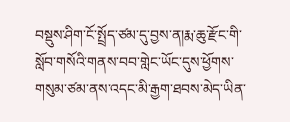བསྡུས་ཤིག་ངོ་སྤྲོད་ཙམ་དུ་བྱས་ན།རྨ་ཆུ་རྫོང་གི་སློབ་གསོའི་གནས་བབ་གླེང་ཡོང་དུས་ཕྱོགས་གསུམ་ཙམ་ནས་འདང་མི་རྒྱག་ཐབས་མེད་ཡིན་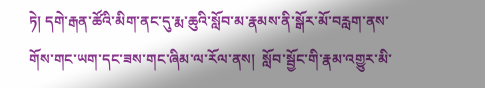ཏེ། དགེ་རྒན་ཚོའི་མིག་ནང་དུ་རྨ་ཆུའི་སློབ་མ་རྣམས་ནི་སྒོར་མོ་བརླག་ནས་གོས་གང་ཡག་དང་ཟས་གང་ཞིམ་ལ་རོལ་ནས།  སློབ་སྦྱོང་གི་རྣམ་འགྱུར་མི་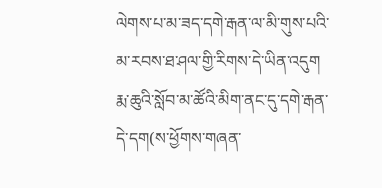ལེགས་པ་མ་ཟད་དགེ་རྒན་ལ་མི་གུས་པའི་མ་རབས་ཐ་ཤལ་གྱི་རིགས་དེ་ཡིན་འདུག རྨ་ཆུའི་སློབ་མ་ཚོའི་མིག་ནང་དུ་དགེ་རྒན་དེ་དག(ས་ཕྱོགས་གཞན་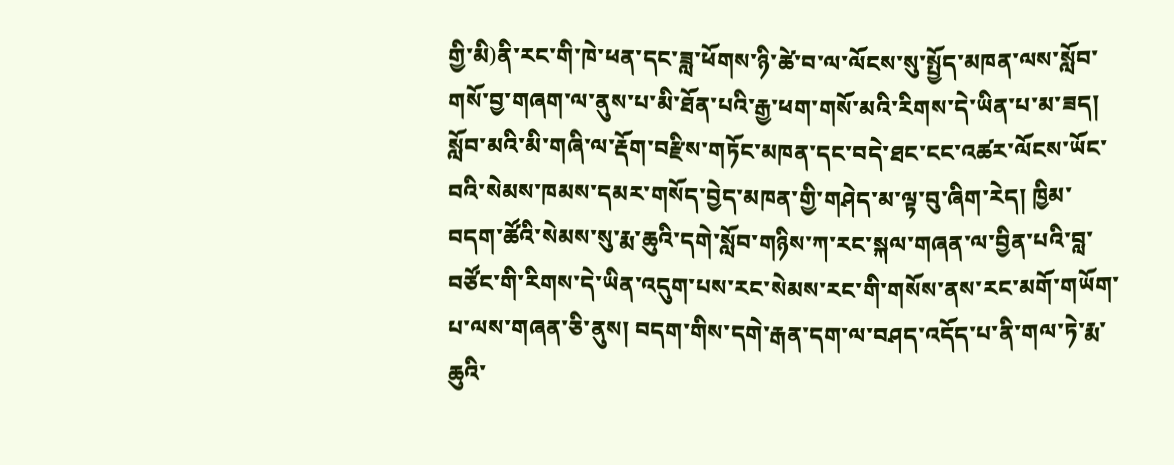གྱི་མི)ནི་རང་གི་ཁེ་ཕན་དང་ཟླ་ཕོགས་ཉི་ཚེ་བ་ལ་ལོངས་སུ་སྤྱོད་མཁན་ལས་སློབ་གསོ་བྱ་གཞག་ལ་ནུས་པ་མི་ཐོན་པའི་རྒྱ་ཕག་གསོ་མའི་རིགས་དེ་ཡིན་པ་མ་ཟད། སློབ་མའི་མི་གཞི་ལ་རྡོག་བརྫིས་གཏོང་མཁན་དང་བདེ་ཐང་ངང་འཚར་ལོངས་ཡོང་བའི་སེམས་ཁམས་དམར་གསོད་བྱེད་མཁན་གྱི་གཤེད་མ་ལྟ་བུ་ཞིག་རེད། ཁྱིམ་བདག་ཚོའི་སེམས་སུ་རྨ་ཆུའི་དགེ་སློབ་གཉིས་ཀ་རང་སྐལ་གཞན་ལ་བྱིན་པའི་བླ་བཙོང་གི་རིགས་དེ་ཡིན་འདུག་པས་རང་སེམས་རང་གི་གསོས་ནས་རང་མགོ་གཡོག་པ་ལས་གཞན་ཅི་ནུས། བདག་གིས་དགེ་རྒན་དག་ལ་བཤད་འདོད་པ་ནི་གལ་ཏེ་རྨ་ཆུའི་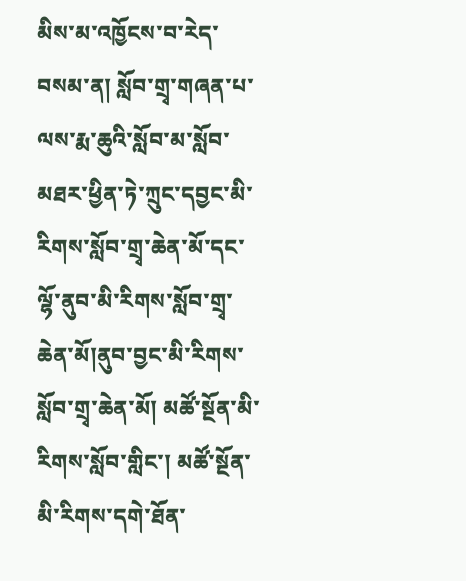མིས་མ་འཁྱོངས་བ་རེད་བསམ་ན། སློབ་གྲྭ་གཞན་པ་ལས་རྨ་ཆུའི་སློབ་མ་སློབ་མཐར་ཕྱིན་ཏེ་ཀྲུང་དབྱང་མི་རིགས་སློབ་གྲྭ་ཆེན་མོ་དང་ལྷོ་ནུབ་མི་རིགས་སློབ་གྲྭ་ཆེན་མོ།ནུབ་བྱང་མི་རིགས་སློབ་གྲྭ་ཆེན་མོ། མཚོ་སྔོན་མི་རིགས་སློབ་གླིང་། མཚོ་སྔོན་མི་རིགས་དགེ་ཐོན་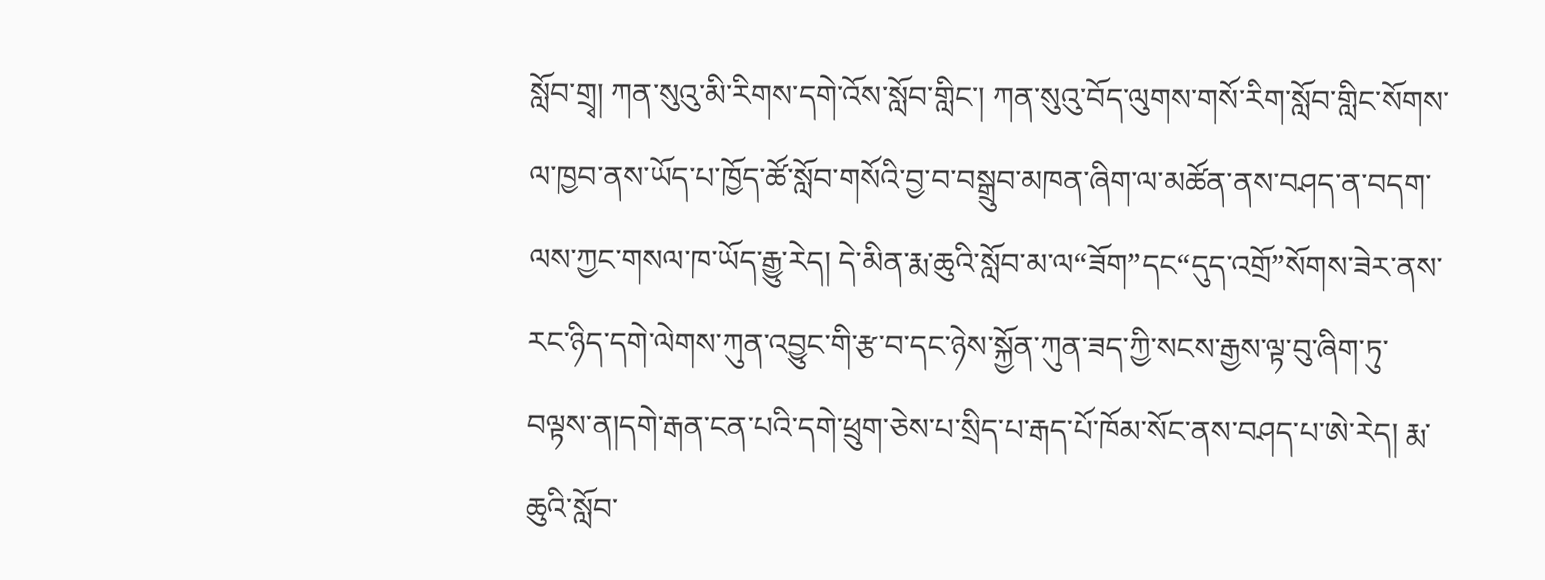སློབ་གྲྭ། ཀན་སུའུ་མི་རིགས་དགེ་འོས་སློབ་གླིང་། ཀན་སུའུ་བོད་ལུགས་གསོ་རིག་སློབ་གླིང་སོགས་ལ་ཁྱབ་ནས་ཡོད་པ་ཁྱོད་ཚོ་སློབ་གསོའི་བྱ་བ་བསྒྲུབ་མཁན་ཞིག་ལ་མཚོན་ནས་བཤད་ན་བདག་ལས་ཀྱང་གསལ་ཁ་ཡོད་རྒྱུ་རེད། དེ་མིན་རྨ་ཆུའི་སློབ་མ་ལ“ཟོག”དང“དུད་འགྲོ”སོགས་ཟེར་ནས་རང་ཉིད་དགེ་ལེགས་ཀུན་འབྱུང་གི་རྩ་བ་དང་ཉེས་སྐྱོན་ཀུན་ཟད་ཀྱི་སངས་རྒྱས་ལྟ་བུ་ཞིག་ཏུ་བལྟས་ན།དགེ་རྒན་ངན་པའི་དགེ་ཕྲུག་ཅེས་པ་སྲིད་པ་རྒད་པོ་ཁོམ་སོང་ནས་བཤད་པ་ཨེ་རེད། རྨ་ཆུའི་སློབ་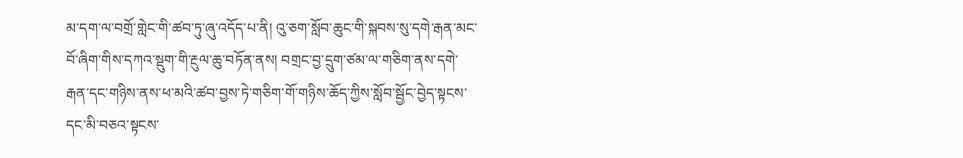མ་དག་ལ་བགྲོ་གླེང་གི་ཚབ་ཏུ་ཞུ་འདོད་པ་ནི། འུ་ཅག་སློབ་ཆུང་གི་སྐབས་སུ་དགེ་རྒན་མང་བོ་ཞིག་གིས་དཀའ་སྡུག་གི་རྔུལ་ཆུ་བཏོན་ནས། བགྲང་བྱ་དྲུག་ཙམ་ལ་གཅིག་ནས་དགེ་རྒན་དང་གཉིས་ནས་ཕ་མའི་ཚབ་བྱས་ཏེ་གཅིག་གོ་གཉིས་ཆོད་ཀྱིས་སློབ་སྦྱོང་བྱེད་སྟངས་དང་མི་བཅའ་སྟངས་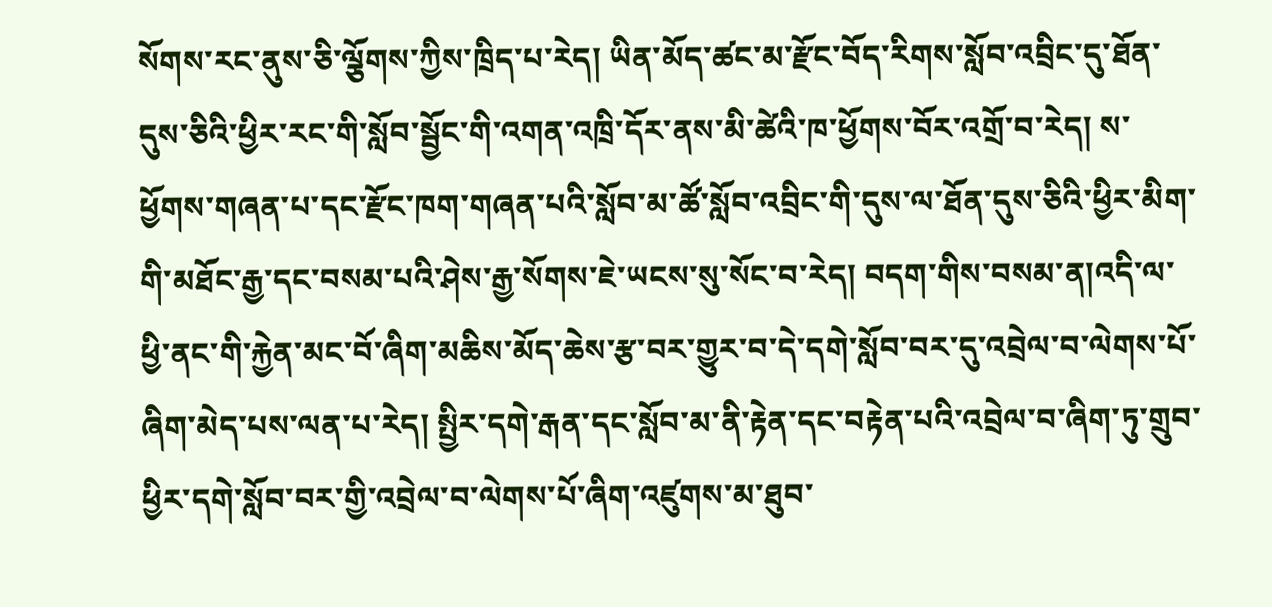སོགས་རང་ནུས་ཅི་ལྕོགས་ཀྱིས་ཁྲིད་པ་རེད། ཡིན་མོད་ཚང་མ་རྫོང་བོད་རིགས་སློབ་འབྲིང་དུ་ཐོན་དུས་ཅིའི་ཕྱིར་རང་གི་སློབ་སྦྱོང་གི་འགན་འཁྲི་དོར་ནས་མི་ཚེའི་ཁ་ཕྱོགས་བོར་འགྲོ་བ་རེད། ས་ཕྱོགས་གཞན་པ་དང་རྫོང་ཁག་གཞན་པའི་སློབ་མ་ཚོ་སློབ་འབྲིང་གི་དུས་ལ་ཐོན་དུས་ཅིའི་ཕྱིར་མིག་གི་མཐོང་རྒྱ་དང་བསམ་པའི་ཤེས་རྒྱ་སོགས་ཇེ་ཡངས་སུ་སོང་བ་རེད། བདག་གིས་བསམ་ན།འདི་ལ་ཕྱི་ནང་གི་རྐྱེན་མང་བོ་ཞིག་མཆིས་མོད་ཆེས་རྩ་བར་གྱུར་བ་དེ་དགེ་སློབ་བར་དུ་འབྲེལ་བ་ལེགས་པོ་ཞིག་མེད་པས་ལན་པ་རེད། སྤྱིར་དགེ་རྒན་དང་སློབ་མ་ནི་རྟེན་དང་བརྟེན་པའི་འབྲེལ་བ་ཞིག་ཏུ་གྲུབ་ཕྱིར་དགེ་སློབ་བར་གྱི་འབྲེལ་བ་ལེགས་པོ་ཞིག་འཛུགས་མ་ཐུབ་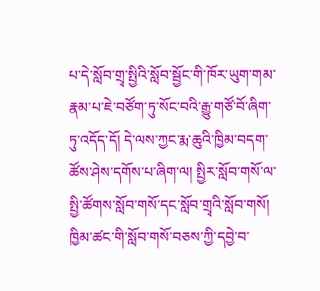པ་དེ་སློབ་གྲྭ་སྤྱིའི་སློབ་སྦྱོང་གི་ཁོར་ཡུག་གམ་རྣམ་པ་ཇེ་བཙོག་ཏུ་སོང་བའི་རྒྱུ་གཙོ་བོ་ཞིག་ཏུ་འདོད་དོ། དེ་ལས་ཀྱང་རྨ་ཆུའི་ཁྱིམ་བདག་ཚོས་ཤེས་དགོས་པ་ཞིག་ལ། སྤྱིར་སློབ་གསོ་ལ་སྤྱི་ཚོགས་སློབ་གསོ་དང་སློབ་གྲྭའི་སློབ་གསོ། ཁྱིམ་ཚང་གི་སློབ་གསོ་བཅས་ཀྱི་དབྱེ་བ་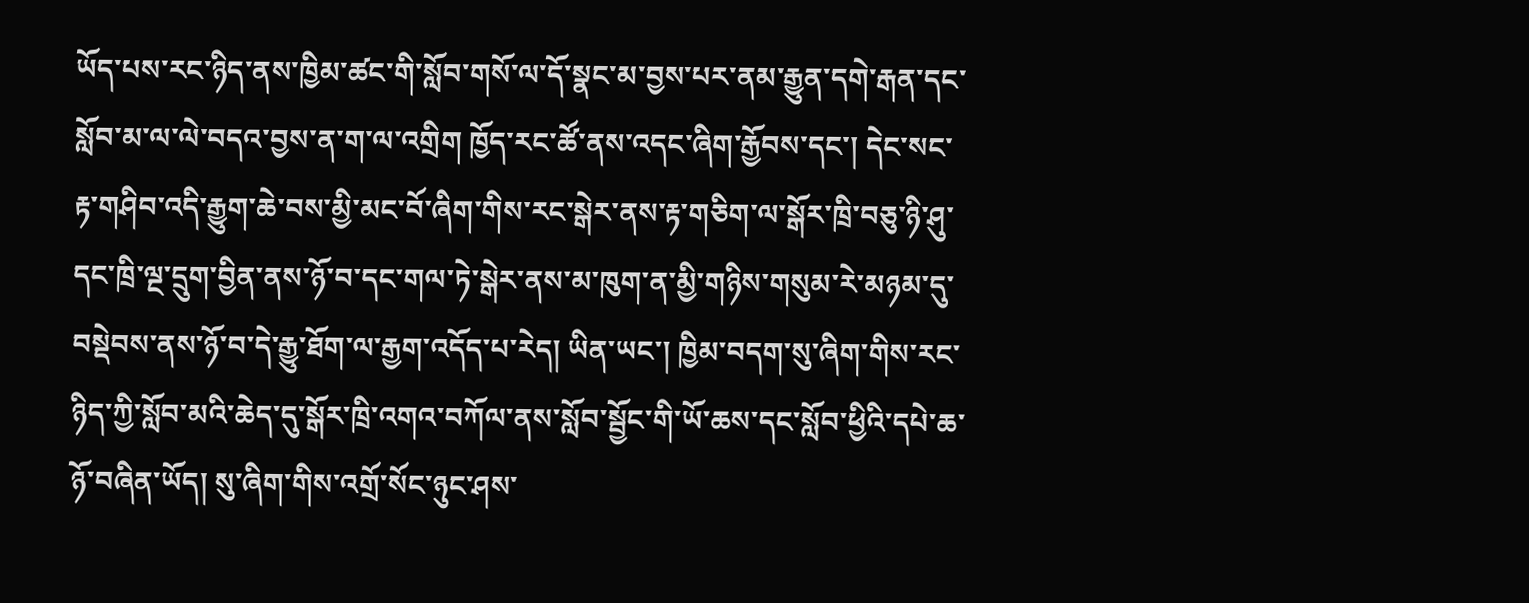ཡོད་པས་རང་ཉིད་ནས་ཁྱིམ་ཚང་གི་སློབ་གསོ་ལ་དོ་སྣང་མ་བྱས་པར་ནམ་རྒྱུན་དགེ་རྒན་དང་སློབ་མ་ལ་ལེ་བདའ་བྱས་ན་ག་ལ་འགྲིག ཁྱོད་རང་ཚོ་ནས་འདང་ཞིག་རྒྱོབས་དང་། དེང་སང་རྟ་གཤིབ་འདི་རྒྱུག་ཆེ་བས་མྱི་མང་བོ་ཞིག་གིས་རང་སྒེར་ནས་རྟ་གཅིག་ལ་སྒོར་ཁྲི་བཅུ་ཉི་ཤུ་དང་ཁྲི་ལྔ་དྲུག་བྱིན་ནས་ཉོ་བ་དང་གལ་ཏེ་སྒེར་ནས་མ་ཁུག་ན་མྱི་གཉིས་གསུམ་རེ་མཉམ་དུ་བསྡེབས་ནས་ཉོ་བ་དེ་རྒྱུ་ཐོག་ལ་རྒྱག་འདོད་པ་རེད། ཡིན་ཡང་། ཁྱིམ་བདག་སུ་ཞིག་གིས་རང་ཉིད་ཀྱི་སློབ་མའི་ཆེད་དུ་སྒོར་ཁྲི་འགའ་བཀོལ་ནས་སློབ་སྦྱོང་གི་ཡོ་ཆས་དང་སློབ་ཕྱིའི་དཔེ་ཆ་ཉོ་བཞིན་ཡོད། སུ་ཞིག་གིས་འགྲོ་སོང་ཉུང་ཤས་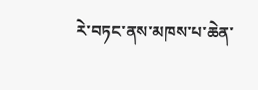རེ་བཏང་ནས་མཁས་པ་ཆེན་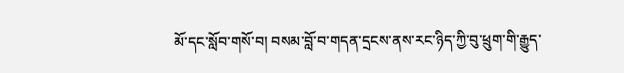མོ་དང་སློབ་གསོ་བ། བསམ་བློ་བ་གདན་དྲངས་ནས་རང་ཉིད་ཀྱི་བུ་ཕྲུག་གི་རྒྱུད་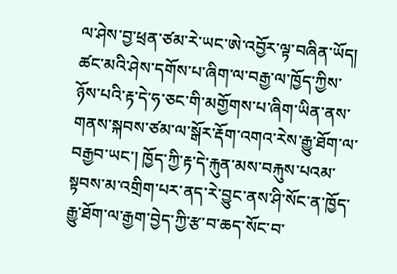ལ་ཤེས་བྱ་ཕྲན་ཙམ་རེ་ཡང་ཨེ་འབྱོར་ལྟ་བཞིན་ཡོད། ཚང་མའི་ཤེས་དགོས་པ་ཞིག་ལ་བརྒྱ་ལ་ཁྱོད་ཀྱིས་ཉོས་པའི་རྟ་དེ་ཧ་ཅང་གི་མགྱོགས་པ་ཞིག་ཡིན་ནས་གནས་སྐབས་ཙམ་ལ་སྒོར་རྡོག་འགའ་རེས་རྒྱུ་ཐོག་ལ་བརྒྱབ་ཡང་། ཁྱོད་ཀྱི་རྟ་དེ་རྐུན་མས་བརྐུས་པའམ་སྟབས་མ་འགྲིག་པར་ནད་རེ་བྱུང་ནས་ཤི་སོང་ན་ཁྱོད་རྒྱུ་ཐོག་ལ་རྒྱག་བྱེད་ཀྱི་རྩ་བ་ཆད་སོང་བ་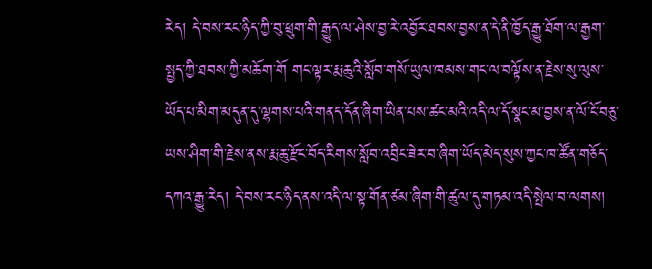རེད། དེ་བས་རང་ཉིད་ཀྱི་བུ་ཕྲུག་གི་རྒྱུད་ལ་ཤེས་བྱ་རེ་འབྱོར་ཐབས་བྱས་ན་དེ་ནི་ཁྱོད་རྒྱུ་ཐོག་ལ་རྒྱག་སྤྱད་ཀྱི་ཐབས་ཀྱི་མཆོག་གོ གང་ལྟར་རྨ་ཆུའི་སློབ་གསོ་ཡུལ་ཁམས་གང་ལ་བལྟོས་ན་རྗེས་སུ་ལུས་ཡོད་པ་མིག་མདུན་དུ་ལྷགས་པའི་གནད་དོན་ཞིག་ཡིན་པས་ཚང་མའི་འདི་ལ་དོ་སྣང་མ་བྱས་ན་ལོ་ངོ་བཅུ་ཡས་ཤིག་གི་རྗེས་ནས་རྨ་ཆུ་རྫོང་བོད་རིགས་སློབ་འབྲིང་ཟེར་བ་ཞིག་ཡོད་མེད་སུས་ཀྱང་ཁ་ཚོན་གཅོད་དཀའ་རྒྱུ་རེད། དེ་བས་རང་ཉིད་ནས་འདི་ལ་སྟ་གོན་ཙམ་ཞིག་གི་ཚུལ་དུ་གཏམ་འདི་སྤེལ་བ་ལགས།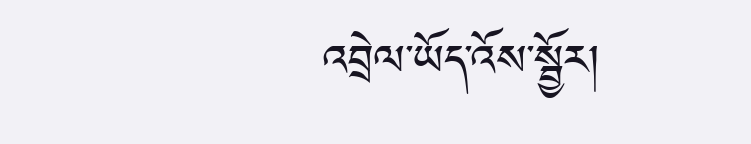འབྲེལ་ཡོད་འོས་སྦྱོར།